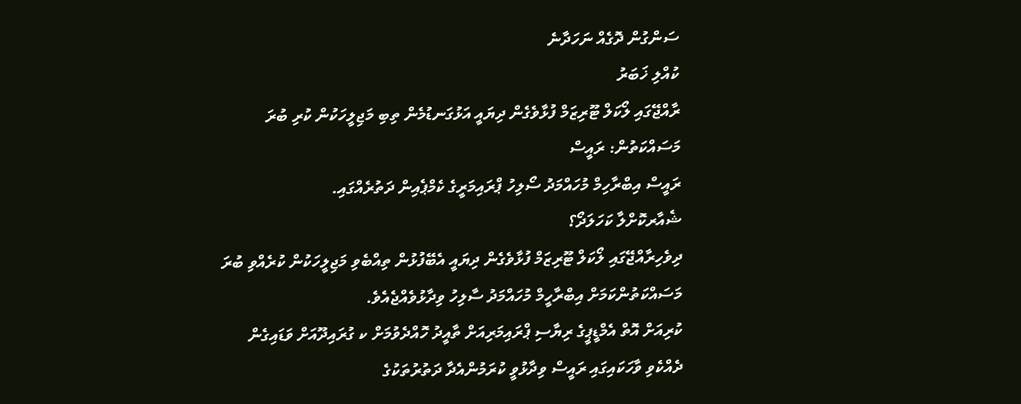ސަންގުން ދޮގެއް ނަހަދާނެ
ކުއްލި ޚަބަރު
ރާއްޖޭގައި ލޯކަލް ޓޫރިޒަމް ފުޅާވެގެން ދިޔައީ އަޅުގަނޑުމެން ތިބި މަޖިލީހަކުން ކުރި ބުރަ މަސައްކަތުން: ރައީސް
ރައީސް އިބްރާހިމް މުހައްމަދު ސޯލިހު ޕްރައިމަރީގެ ކެމްޕެއިން ދަތުރެއްގައި.
ޝެއާރކޮށްލާ ކަހަލަދޯ؟
ދިވެހިރާއްޖޭގައި ލޯކަލް ޓޫރިޒަމް ފުޅާވެގެން ދިޔައީ އެބޭފުޅުން ތިއްބެވި މަޖިލީހަކުން ކުރެއްވި ބުރަ މަސައްކަތުންކަމަށް އިބްރާހީމް މުހައްމަދު ސާލިހު ވިދާޅުވެއްޖެއެވެ.
ކުރިއަށް އޮތް އެމްޑީޕީގެ ރިޔާސި ޕްރައިމަރިއަށް ތާއީދު ހޮއްދެވުމަށް ކ ގުރައިދޫއަށް ވަޑައިގެން ދެއްކެވި ވާހަކައިގައި ރައީސް ވިދާޅުވީ ކުރަމުންއެދާ ދަތުރުތަކުގެ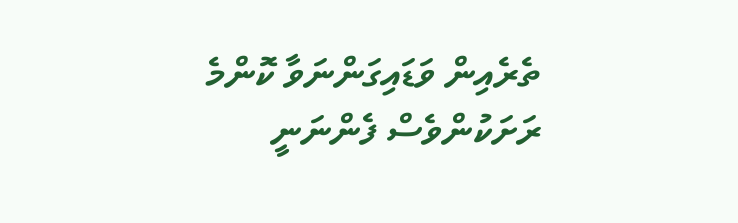ތެރެއިން ވަޑައިގަންނަވާ ކޮންމެ ރަށަކުންވެސް ފެންނަނީ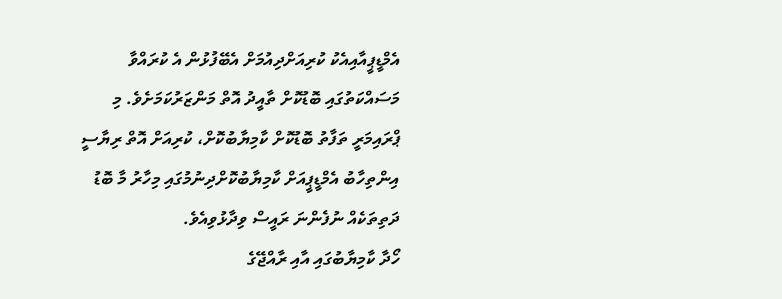އެމްޑީޕީއާއިއެކު ކުރިއަށްދިއުމަށް އެބޭފުޅުން އެ ކުރައްވާ މަސައްކަތުގައި ބޮޑުކޮށް ތާއީދު އޮތް މަންޒަރުކަމަށެވެ. މި ޕްރައިމަރީ ތަފާތު ބޮޑުކޮށް ކާމިޔާބުކޮށް، ކުރިއަށް އޮތް ރިޔާސީ އިންތިހާބު އެމްޑީޕީއަށް ކާމިޔާބުކޮށްދިނުމުގައި މިހާރު މާ ބޮޑު ދަތިތަކެއް ނުފެންނަ ރައީސް ވިދާޅުވިއެވެ.
ހޯދާ ކާމިޔާބުގައި އާއި ރާއްޖޭގެ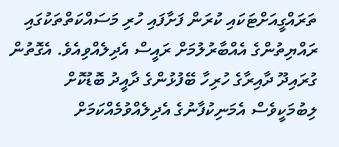ތަރައްގީއަށްޓަކައި ކުރަން ފަށާފައި ހުރި މަސައްކަތްތަކުގައި ރައްޔިތުންގެ އެއްބާރުލުމަށް ރައީސް އެދިލެއްވިއެވެ. އެގޮތުން ގުރައިދޫ ދާއިރާގެ ހުރިހާ ބޭފުޅުންގެ ދާއީދު ބޮޑުކޮށް ލިބުމަކީވެސް އެމަނިކުފާނުގެ އެދިލެއްވުމެއްކަމަށް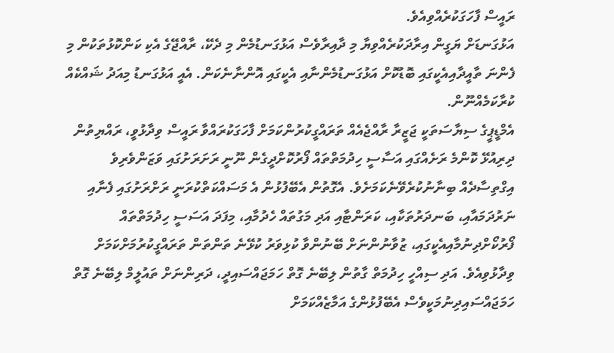ރައީސް ފާހަގަކުރެއްވިއެވެ.
އަޅުގަނޑަށް ޔަގީން އިރާދަކުރެއްވިޔާ މި ދާއިރާވެސް އަޅުގަނޑުމެން މި ދެކޭ، ރާއްޖޭގެ އެކި ކަންކޮޅުތަކުން މި ފެންނަ ތާއީދާއިއެކީގައި ބޮޑުކޮށް އަޅުގަނޑުމެންނާއި އެކީގައި އޮންނާނެކަން. އެއީ އަޅުގަނޑު މިއަދު ޝައްކެއް ކުރާކަމެއްނޫން.
އެމްޑީޕީގެ ސިޔާސަތަކީ ޖަޒީރާ ރާއްޖެއެއް ތަރައްގީކުރުންކަމަށް ފާހަގަކުރައްވާ ރައީސް ވިދާޅުވީ، ރައްޔިތުން ދިރިއުޅޭ ކޮންމެ ރަށެއްގައި އަސާސީ ހިދުމަތްތައް ފޯރުކޮށްދީގެން ނޫނީ ރަށަރަށުގައި ވަޒަންވެރިވެ އިގްތިސާދެއް ބިނާނުކުރެވޭނެކަމަށެވެ. އެގޮތުން އެބޭފުޅުން އެ މަސައްކަތްކުރަނީ ރަށްރަށުގައި ފެނާއި ނަރުދަމައާއި، ބަނދަރުތަކާއި، ކަރަންޓާއި އަދި މަގުތައް ހެދުމާއި، މިފަދަ އަސަސީ ހިދުމަތްތައް ފޯރުކޯށްދިނުމާއިއެކީގައި، ޒުވާނުންނަށް ބޭނުންވާ ކުޅިވަރު ކުޅޭނެ ތަންތަން ތަރައްގީކުރުމަށްކަމަށް ވިދާޅުވިއެވެ. އަދި ސިއްހީ ހިދުމަތް ގާތުން ލިބޭނެ ގޮތް ހަމަޖައްސައިދީ، ދަރިންނަށް ތައުލީމް ލިބޭނެ ގޮތް ހަމަޖައްސައިދިނުމަކީވެސް އެބޭފުޅުންގެ އަމާޒެއްކަމަށް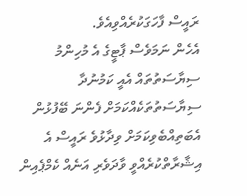ރައީސް ފާހަގަކުރެއްވިއެވެ.
އެހެން ނަމަވެސް ޕާޓީގެ އެ މުހިންމު ސިޔާސަތުތައް އެއީ ކަމުނުދާ ސިޔާސަތުތަކެއްކަމަށް ފެންނަ ބޭފުޅުން އެބަތިއްބެވިކަމަށް ވިދާޅުވެ ރައީސް އެ އިޝާރާތްކުރެއްވީ ވާދަވެރި އަނެއް ކެމްޕެއިން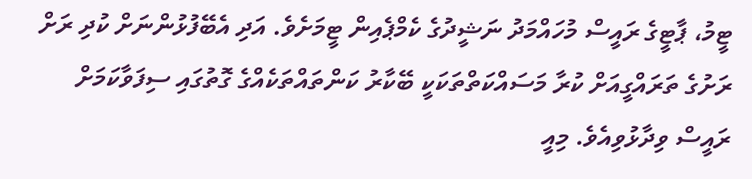ޓީމު، ޕާޓީގެ ރައީސް މުހައްމަދު ނަޝީދުގެ ކެމްޕެއިން ޓީމަށެވެ. އަދި އެބޭފުޅުންނަށް ކުދި ރަށް ރަށުގެ ތަރައްގީއަށް ކުރާ މަސައްކަތްތަކަކީ ބޭކާރު ކަންތައްތަކެއްގެ ގޮތުގައި ސިފަވާކަމަށް ރައީސް ވިދާޅުވިއެވެ. މިއީ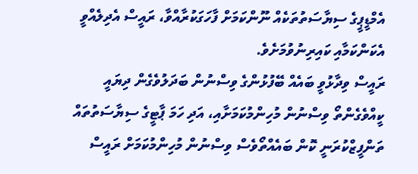އެމްޑީޕީގެ ސިޔާސަތުތަކެއް ނޫންކަމަށް ފާހަގަކުރާއްވާ، ރައީސް އެދިލެއްވީ އެކަންކަމާއި ކައިރިނުވުމަށެވެ.
ރައީސް ވިދާޅުވީ ބައެއް ބޭފުޅުންގެ ވިސްނުން ބަދަލުވެގެން ދިޔައީ ކީއްވެގެންތޯ ވިސްނުން މުހިންމުކަމަށާއި، އަދި ހަމަ ޕާޓީގެ ސިޔާސަތުތައް ތަންފީޒްކުރަނީ ކޮން ބައެއްތޯވެސް ވިސްނުން މުހިންމުކަމަށް ރައީސް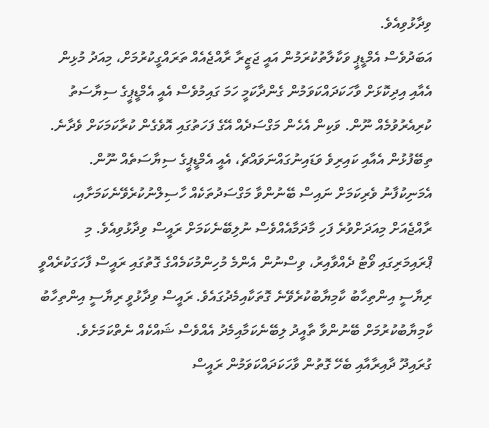ވިދާޅުވިއެވެ.
އަބަދުވެސް އެމްޑީޕީ ވަކާލާތުކުރަމުން އައީ ޖަޒީރާ ރާއްޖެއެއް ތަރައްގީކުރުމަށް، މިއަދު މުޅިން އެއާއި އިދިކޮޅަށް ވާހަކަދައްކަވަމުން ގެންދާކަމީ ހަމަ ގައިމުވެސް އެއީ އެމްޑީޕީގެ ސިޔާސަތު ކުރިއެރުވުމެއް ނޫން. ވަކިން އެހެން މަގްސަދެއް އޭގެ ފަހަތުގައި އޮވެގެން ކުރާކަމަކަށް ވެދާނެ. ތިބޭފުޅުން އެއާއި ކައިރިވެ ވަޑައިނުގައްނަވައްޗެ، އެއީ އެމްޑީޕީގެ ސިޔާސަތެއް ނޫން.
އެމަނިކުފާނު ވެރިކަމަށް ނައިސް ބޭނުންވާ މަގްސަދުތަކެއް ހާސިލްނުކުރެވޭނެކަމަށާއި، ރާއްޖެއަށް މިއަދަށްވުރެ ފަހި މާދަމާއެއްވެސް ނުލިބޭނެކަމަށް ރައީސް ވިދާޅުވިއެވެ. މި ޕްރައިމަރިގައި ވޯޓު ދެއްވާއިރު، ވިސްނުން އެންމެ މުހިންމުކަމެއްގެ ގޮތުގައި ރައީސް ފާހަގަކުރެއްވީ ރިޔާސީ އިންތިހާބު ކާމިޔާބުކުރެވޭނެ ގޮތަކާއިމެދުގައެވެ. ރައީސް ވިދާޅުވީ ރިޔާސީ އިންތިހާބު ކާމިޔާބުކުރުމަށް ބޭނުންވާ ތާއީދު ލިބޭނެކަމާއިމެދު އެއްވެސް ޝައްކެއް ނެތްކަމަށެވެ.
ގުރައިދޫ ދާއިރާއާއި ބެހޭ ގޮތުން ވާހަކަދައްކަވަމުން ރައީސް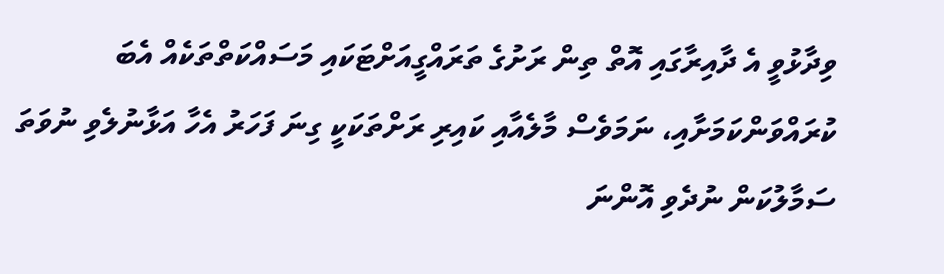ވިދާޅުވީ އެ ދާއިރާގައި އޮތް ތިން ރަށުގެ ތަރައްގީއަށްޓަކައި މަސައްކަތްތަކެއް އެބަ ކުރައްވަންކަމަށާއި، ނަމަވެސް މާލެއާއި ކައިރި ރަށްތަކަކީ ގިނަ ފަހަރު އެހާ އަޅާނުލެވި ނުވަތަ ސަމާލުކަން ނުދެވި އޮންނަ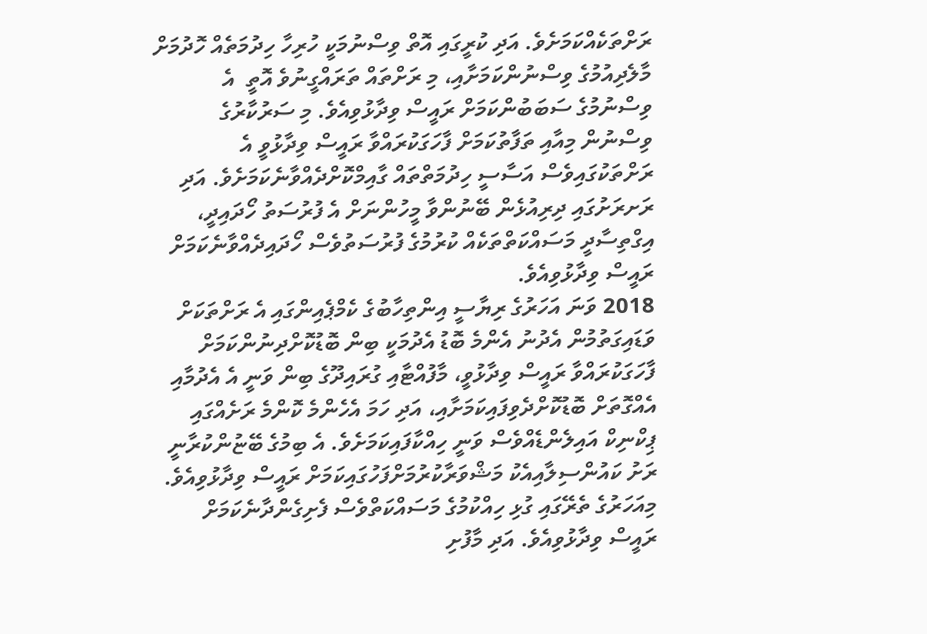ރަށްތަކެއްކަމަށެވެ. އަދި ކުރީގައި އޮތް ވިސްނުމަކީ ހުރިހާ ހިދުމަތެއް ހޮދުމަށް މާލެދިއުމުގެ ވިސްނުންކަމަށާއި، މި ރަށްތައް ތަރައްގީނުވެ އޮތީ  އެ ވިސްނުމުގެ ސަބަބުންކަމަށް ރައީސް ވިދާޅުވިއެވެ. މި ސަރުކާރުގެ ވިސްނުން މިއާއި ތަފާތުކަމަށް ފާހަގަކުރައްވާ ރައީސް ވިދާޅުވީ އެ ރަށްތަކުގައިވެސް އަސާސީ ހިދުމަތްތައް ގާއިމްކޮށްދެއްވާނެކަމަށެވެ. އަދި ރަށރަށުގައި ދިރިއުޅެން ބޭނުންވާ މީހުންނަށް އެ ފުރުސަތު ހޯދައިދީ، އިގްތިސާދީ މަސައްކަތްތަކެއް ކުރުމުގެ ފުރުސަތުވެސް ހޯދައިދެއްވާނެކަމަށް ރައީސް ވިދާޅުވިއެވެ.
2018 ވަނަ އަހަރުގެ ރިޔާސީ އިންތިހާބުގެ ކެމްޕެއިންގައި އެ ރަށްތަކަށް ވަޑައިގަތުމުން އެދުނު އެންމެ ބޮޑު އެދުމަކީ ބިން ބޮޑުކޮށްދިނުންކަމަށް ފާހަގަކުރައްވާ ރައީސް ވިދާޅުވީ، މާފުއްޓާއި ގުރައިދޫގެ ބިން ވަނީ އެ އެދުމާއި އެއްގޮތަށް ބޮޑުކޮށްދެވިފައިކަމަށާއި، އަދި ހަމަ އެހެންމެ ކޮންމެ ރަށެއްގައި ޕިކްނިކް އައިލެންޑެއްވެސް ވަނީ ހިއްކާފައިކަމަށެވެ. އެ ބިމުގެ ބޭޏުންކުރާނީ ރަށު ކައުންސިލާއިއެކު މަޝްވަރާކުރުމަށްފަހުގައިކަމަށް ރައީސް ވިދާޅުވިއެވެ. މިއަހަރުގެ ތެރޭގައި ގުޅި ހިއްކުމުގެ މަސައްކަތްވެސް ފެށިގެންދާނެކަމަށް ރައީސް ވިދާޅުވިއެވެ. އަދި މާފުށި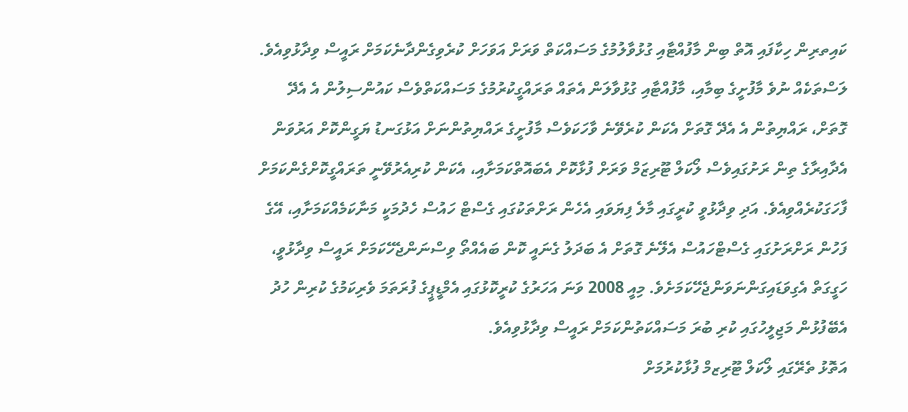ކައިތރިން ހިކާފައި އޮތް ބިން މާފުއްޓާއި ގުޅުވާލުމުގެ މަސައްކަތް ވަރަށް އަވަހަށް ކުރެވިގެންދާނެކަމަށް ރައީސް ވިދާޅުވިއެވެ.
ލަސްތަކެއް ނުވެ މާފުށީގެ ބިމާއި، މާފުއްޓާއި ގުޅުވާލަން އެތައް ތަރައްގީކުރުމުގެ މަސައްކަތްވެސް ކައުންސިލުން އެ އެދޭ ގޮތަށް، ރައްޔިތުން އެ އެދޭ ގޮތަށް އެކަން ކުރެވޭނެ ވާހަކަވެސް މާފުށީގެ ރައްޔިތުންނަށް އަޅުގަނޑު ޔަގީންކޮށް އަރުވަން
އެދާއިރާގެ ތިން ރަށުގައިވެސް ލޯކަލް ޓޫރިޒަމް ވަރަށް ފުޅާކޮށް އެބައޮތްކަމަށާއި، އެކަން ކުރިއެރުވޭނީ ތަރައްގީކޮށްގެންކަމަށް ފާހަގަކުރެއްވިއެވެ. އަދި ވިދާޅުވީ ކުރީގައި މާލެ ފިޔަވައި އެހެން ރަށްތަކުގައި ގެސްޓް ހައުސް ހެދުމަކީ މަނާކަމެއްކަމަށާއި، އޭގެ ފަހުން ރަށްރަށުގައި ގެސްޓްހައުސް އެލޭނެ ގޮތަށް އެ ބަދަލު ގެނައީ ކޮން ބައެއްތޯ ވިސްނަންޖެހޭކަމަށް ރައީސް ވިދާޅުވީ، ހަގީގަތް އެގިވަޑައިގަންނަވަންޖެހޭކަމަށެވެ. މިއީ 2008 ވަނަ އަހަރުގެ ކުރީކޮޅުގައި އެމްޑީޕީގެ ފުރަތަމަ ވެރިކަމުގެ ކުރިން ހުދު އެބޭފުޅުން މަޖިލީހުގައި ކުރި ބުރަ މަސައްކަތުންކަމަށް ރައީސް ވިދާޅުވިއެވެ.
އަތޮޅު ތެރޭގައި ލޯކަލް ޓޫރިޒމް ފުޅާކުރުމަށް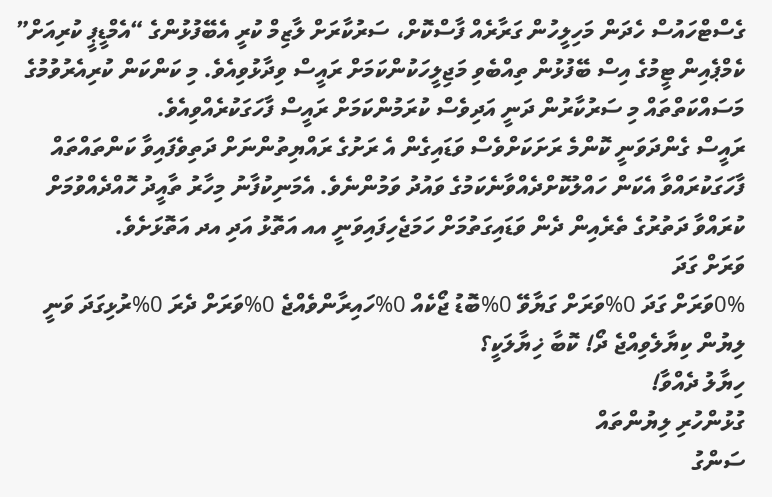ގެސްޓްހައުސް ހެދަން މަހިލީހުން ގަރާރެއް ފާސްކޮށް، ސަރުކާރަށް ލާޒިމް ކުރީ އެބޭފުޅުންގެ “އެމްޑީޕީ ކުރިއަށް” ކެމްޕެއިން ޓީމުގެ އިސް ބޭފުޅުން ތިއްބެވި މަޖިލީހަކުންކަމަށް ރައީސް ވިދާޅުވިއެވެ. މި ކަންކަން ކުރިއެރުވުމުގެ މަސައްކަތްތައް މި ސަރުކާރުން ދަނީ އަދިވެސް ކުރަމުންކަމަށް ރައީސް ފާހަގަކުރެއްވިއެވެ.
ރައީސް ގެންދަވަނީ ކޮންމެ ރަށަކަށްވެސް ވަޑައިގެން އެ ރަށުގެ ރައްޔިތުންނަށް ދަތިވެފައިވާ ކަންތައްތައް ފާހަގަކުރައްވާ އެކަން ހައްލުކޮށްދެއްވާނެކަމުގެ ވައުދު ވަމުންނެވެ. އެމަނިކުފާނު މިހާރު ތާއީދު ހޮއްދެއްވުމަށް ކުރައްވާ ދަތުރުގެ ތެރެއިން ދެން ވަޑައިގަތުމަށް ހަމަޖެހިފައިވަނީ އއ އަތޮޅު އަދި އދ އަތޮޅަށެވެ.
ވަރަށް ގަދަ
0%ވަރަށް ގަދަ 0%ވަރަށް ގަޔާވޭ 0%ބޮޑު ޖޯކެއް 0%ހައިރާންވެއްޖެ 0%ވަރަށް ދެރަ 0%ރުޅިގަދަ ވަނީ
ލިޔުން ކިޔާލެވިއްޖެ ދޯ! ކޮބާ ޚިޔާލަކީ؟
ހިޔާލު ދެއްވާ!
ގުޅުންހުރި ލިޔުންތައް
ސަންގު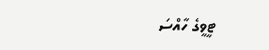ޓީވީގެ ހާއްސަ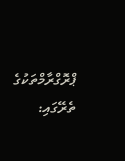ޕްރޮގްރާމްތަކުގެ ތެރޭގައި: